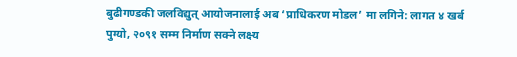बुढीगण्डकी जलविद्युत् आयोजनालाई अब ‘प्राधिकरण मोडल’ मा लगिने: लागत ४ खर्ब पुग्यो, २०९१ सम्म निर्माण सक्ने लक्ष्य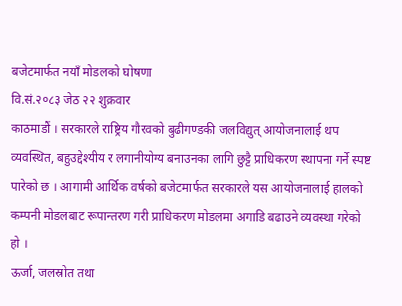बजेटमार्फत नयाँ मोडलको घोषणा
वि.सं.२०८३ जेठ २२ शुक्रवार
काठमाडौं । सरकारले राष्ट्रिय गौरवको बुढीगण्डकी जलविद्युत् आयोजनालाई थप व्यवस्थित, बहुउद्देश्यीय र लगानीयोग्य बनाउनका लागि छुट्टै प्राधिकरण स्थापना गर्ने स्पष्ट पारेको छ । आगामी आर्थिक वर्षको बजेटमार्फत सरकारले यस आयोजनालाई हालको कम्पनी मोडलबाट रूपान्तरण गरी प्राधिकरण मोडलमा अगाडि बढाउने व्यवस्था गरेको हो ।
ऊर्जा, जलस्रोत तथा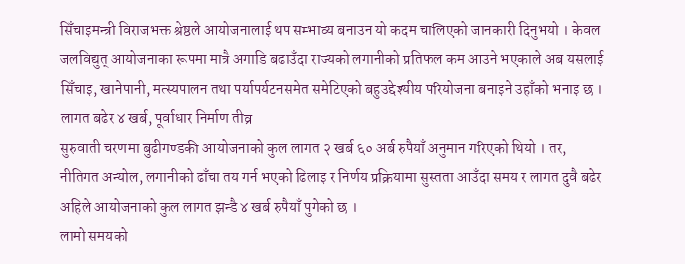सिँचाइमन्त्री विराजभक्त श्रेष्ठले आयोजनालाई थप सम्भाव्य बनाउन यो कदम चालिएको जानकारी दिनुभयो । केवल जलविद्युत् आयोजनाका रूपमा मात्रै अगाडि बढाउँदा राज्यको लगानीको प्रतिफल कम आउने भएकाले अब यसलाई सिँचाइ, खानेपानी, मत्स्यपालन तथा पर्यापर्यटनसमेत समेटिएको बहुउद्देश्यीय परियोजना बनाइने उहाँको भनाइ छ ।
लागत बढेर ४ खर्ब, पूर्वाधार निर्माण तीव्र
सुरुवाती चरणमा बुढीगण्डकी आयोजनाको कुल लागत २ खर्ब ६० अर्ब रुपैयाँ अनुमान गरिएको थियो । तर, नीतिगत अन्योल, लगानीको ढाँचा तय गर्न भएको ढिलाइ र निर्णय प्रक्रियामा सुस्तता आउँदा समय र लागत दुवै बढेर अहिले आयोजनाको कुल लागत झन्डै ४ खर्ब रुपैयाँ पुगेको छ ।
लामो समयको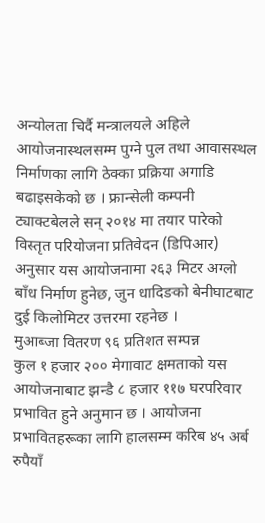अन्योलता चिर्दै मन्त्रालयले अहिले आयोजनास्थलसम्म पुग्ने पुल तथा आवासस्थल निर्माणका लागि ठेक्का प्रक्रिया अगाडि बढाइसकेको छ । फ्रान्सेली कम्पनी ट्याक्टबेलले सन् २०१४ मा तयार पारेको विस्तृत परियोजना प्रतिवेदन (डिपिआर) अनुसार यस आयोजनामा २६३ मिटर अग्लो बाँध निर्माण हुनेछ, जुन धादिङको बेनीघाटबाट दुई किलोमिटर उत्तरमा रहनेछ ।
मुआब्जा वितरण ९६ प्रतिशत सम्पन्न
कुल १ हजार २०० मेगावाट क्षमताको यस आयोजनाबाट झन्डै ८ हजार ११७ घरपरिवार प्रभावित हुने अनुमान छ । आयोजना प्रभावितहरूका लागि हालसम्म करिब ४५ अर्ब रुपैयाँ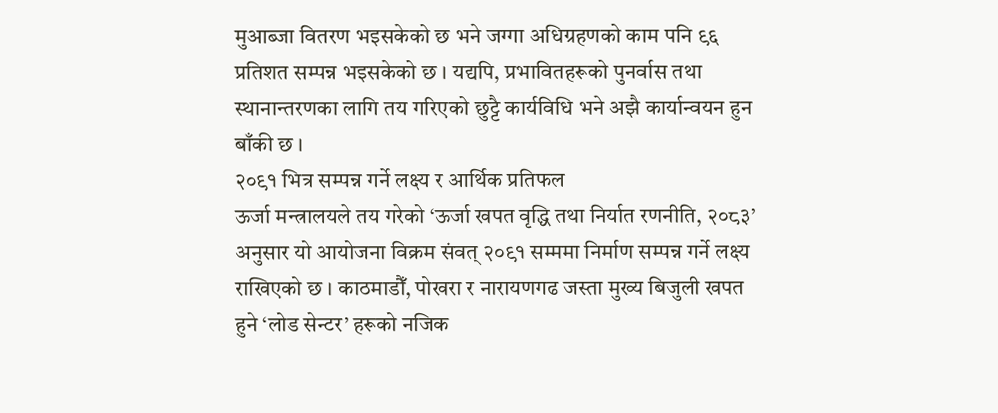मुआब्जा वितरण भइसकेको छ भने जग्गा अधिग्रहणको काम पनि ९६ प्रतिशत सम्पन्न भइसकेको छ । यद्यपि, प्रभावितहरूको पुनर्वास तथा स्थानान्तरणका लागि तय गरिएको छुट्टै कार्यविधि भने अझै कार्यान्वयन हुन बाँकी छ ।
२०९१ भित्र सम्पन्न गर्ने लक्ष्य र आर्थिक प्रतिफल
ऊर्जा मन्त्रालयले तय गरेको ‘ऊर्जा खपत वृद्धि तथा निर्यात रणनीति, २०८३’ अनुसार यो आयोजना विक्रम संवत् २०९१ सम्ममा निर्माण सम्पन्न गर्ने लक्ष्य राखिएको छ । काठमाडौँ, पोखरा र नारायणगढ जस्ता मुख्य बिजुली खपत हुने ‘लोड सेन्टर’ हरूको नजिक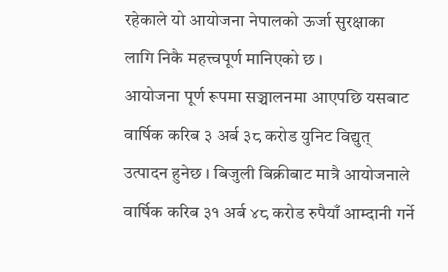रहेकाले यो आयोजना नेपालको ऊर्जा सुरक्षाका लागि निकै महत्त्वपूर्ण मानिएको छ ।
आयोजना पूर्ण रूपमा सञ्चालनमा आएपछि यसबाट वार्षिक करिब ३ अर्ब ३८ करोड युनिट विद्युत् उत्पादन हुनेछ । बिजुली बिक्रीबाट मात्रै आयोजनाले वार्षिक करिब ३१ अर्ब ४८ करोड रुपैयाँ आम्दानी गर्ने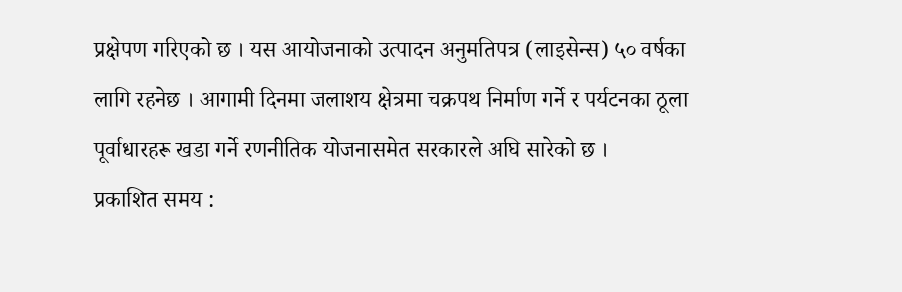प्रक्षेपण गरिएको छ । यस आयोजनाको उत्पादन अनुमतिपत्र (लाइसेन्स) ५० वर्षका लागि रहनेछ । आगामी दिनमा जलाशय क्षेत्रमा चक्रपथ निर्माण गर्ने र पर्यटनका ठूला पूर्वाधारहरू खडा गर्ने रणनीतिक योजनासमेत सरकारले अघि सारेको छ ।
प्रकाशित समय :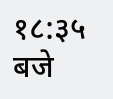१८:३५ बजे